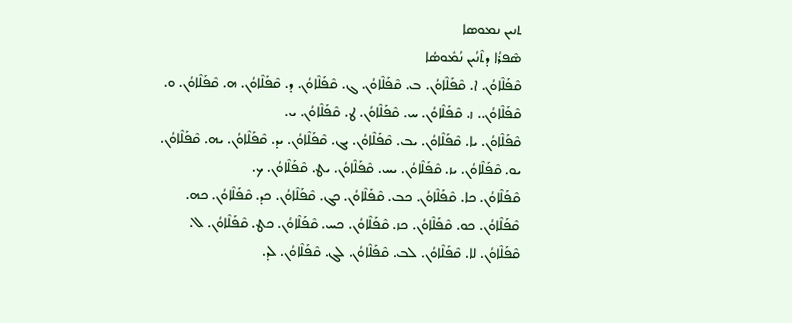ܬܢܝܢ ܢܡܘܣܐ
ܣܶܦܪܳܐ ܕܬܶܢܳܝܢ ܢܳܡܽܘܣܳܐ
ܩܶܦܰܠܶܐܘܳܢ. ܐ. ܩܶܦܰܠܶܐܘܳܢ. ܒ. ܩܶܦܰܠܶܐܘܳܢ. ܓ. ܩܶܦܰܠܶܐܘܳܢ. ܕ. ܩܶܦܰܠܶܐܘܳܢ. ܗ. ܩܶܦܰܠܶܐܘܳܢ. ܘ. ܩܶܦܰܠܶܐܘܳܢ.. ܙ. ܩܶܦܰܠܶܐܘܳܢ. ܚ. ܩܶܦܰܠܶܐܘܳܢ. ܛ. ܩܶܦܰܠܶܐܘܳܢ. ܝ.
ܩܶܦܰܠܶܐܘܳܢ. ܝܐ. ܩܶܦܰܠܶܐܘܳܢ. ܝܒ. ܩܶܦܰܠܶܐܘܳܢ. ܝܓ. ܩܶܦܰܠܶܐܘܳܢ. ܝܕ. ܩܶܦܰܠܶܐܘܳܢ. ܝܗ. ܩܶܦܰܠܶܐܘܳܢ. ܝܘ. ܩܶܦܰܠܶܐܘܳܢ. ܝܙ. ܩܶܦܰܠܶܐܘܳܢ. ܝܚ. ܩܶܦܰܠܶܐܘܳܢ. ܝܛ. ܩܶܦܰܠܶܐܘܳܢ. ܟ.
ܩܶܦܰܠܶܐܘܳܢ. ܟܐ. ܩܶܦܰܠܶܐܘܳܢ. ܟܒ. ܩܶܦܰܠܶܐܘܳܢ. ܟܓ. ܩܶܦܰܠܶܐܘܳܢ. ܟܕ. ܩܶܦܰܠܶܐܘܳܢ. ܟܗ. ܩܶܦܰܠܶܐܘܳܢ. ܟܘ. ܩܶܦܰܠܶܐܘܳܢ. ܟܙ. ܩܶܦܰܠܶܐܘܳܢ. ܟܚ. ܩܶܦܰܠܶܐܘܳܢ. ܟܛ. ܩܶܦܰܠܶܐܘܳܢ. ܠ.
ܩܶܦܰܠܶܐܘܳܢ. ܠܐ. ܩܶܦܰܠܶܐܘܳܢ. ܠܒ. ܩܶܦܰܠܶܐܘܳܢ. ܠܓ. ܩܶܦܰܠܶܐܘܳܢ. ܠܕ.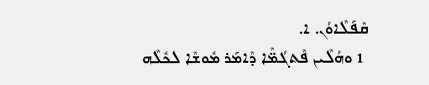ܩܶܦܰܠܶܐܘܳܢ. ܐ.
 1 ܘܗܳܠܶܝܢ ܦܶܬܓܳܡ̈ܶܐ ܕܶܐܡܰܪ ܡܽܘܫܶܐ ܠܟܽܠܶܗ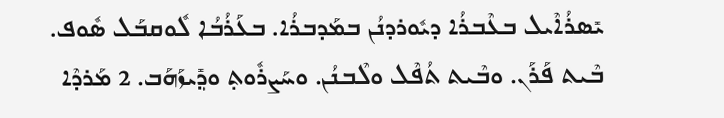ܝܺܣܪܳܐܶܝܠ ܒܥܶܒܪܳܐ ܕܝܽܘܪܕܢܳܢ ܒܡܰܕܒܪܳܐ. ܒܥܰܪܳܒܳܐ ܠܽܘܩܒܰܠ ܣܽܘܦ. ܒܶܝܬ ܦܰܪܰܢ. ܘܒܶܝܬ ܬܳܦܶܠ ܘܠܶܒܢܳܢ. ܘܚܰܨܪܽܘܬ݂ ܘܕ݂ܺܝܙܰܗܰܒ. 2 ܡܰܪܕܶܐ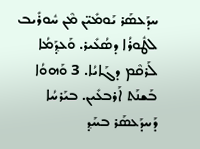ܚܕܰܥܣܰܪ ܝܰܘܡܺܝ̈ܢ ܡܶܢ ܚܽܘܪܺܝܒ ܠܛܽܘܪܳܐ ܕܣܳܥܺܝܪ. ܘܰܥܕ݂ܰܡܳܐ ܠܰܪܩܶܡ ܕܓܰܐܝܳܐ. 3 ܘܰܗܘܳܐ ܒܰܫܢܰܬ ܐܰܪܒܥܺܝܢ. ܒܝܰܪܚܳܐ ܕܰܚܕܰܥܣܰܪ ܒܚܰܕ݂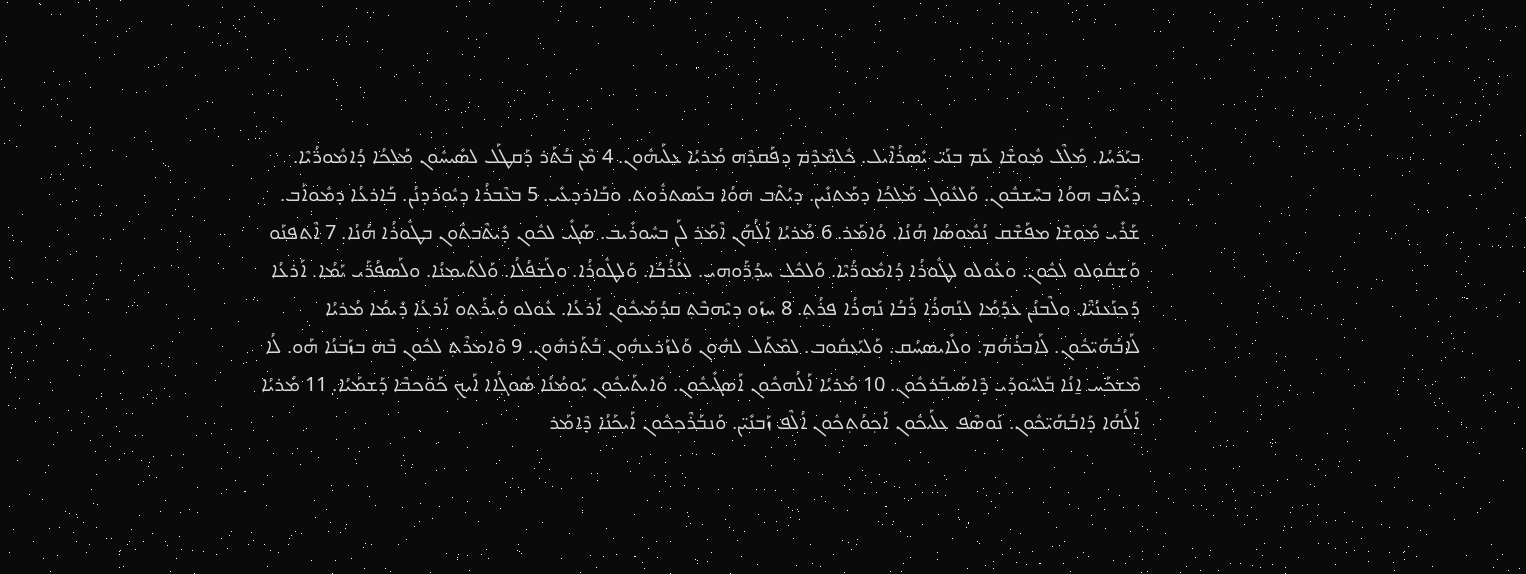ܒܝܰܪܚܳܐ. ܡܰܠܶܠ ܡܽܘܫܶܐ ܥܰܡ ܒܢܰܝ̈ ܝܺܣܪܳܐܶܝܠ. ܟܽܠܡܶܕܶܡ ܕܦܰܩܕܶܗ ܡܳܪܝܳܐ ܥܠܰܝܗܽܘܢ. 4 ܡܶܢ ܒܳܬܰܪ ܕܰܩܛܰܠ ܠܣܺܝܚܽܘܢ ܡܰܠܟܳܐ ܕܳܐܡܽܘܖ̈ܳܝܶܐ. ܕܝܳܬܶܒ ܗܘܳܐ ܒܚܶܫܒܽܘܢ. ܘܰܠܥܽܘܓ ܡܰܠܟܳܐ ܕܡܰܬܢܺܝܢ. ܕܝܳܬܶܒ ܗܘܳܐ ܒܥܰܣܬܪܽܘܬ. ܘܒܰܐܪܕܥܺܝ. 5 ܒܥܶܒܪܳܐ ܕܝܽܘܪܕܢܳܢ. ܒܰܐܪܥܳܐ ܕܡܽܘܐܳܒ. ܫܰܪܺܝ ܡܽܘܫܶܐ ܡܦܰܫܶܩ ܢܳܡܽܘܣܳܐ ܗܳܢܳܐ. ܘܳܐܡܰܪ. 6 ܡܳܪܝܳܐ ܐܰܠܳܗܰܢ ܐܶܡܰܪ ܠܰܢ ܒܚܽܘܪܺܝܒ. ܣܰܓܺܝ ܠܟܽܘܢ ܕܺܝܬܶܒܬܽܘܢ ܒܛܽܘܪܳܐ ܗܳܢܳܐ. 7 ܐܶܬܦܢܰܘ ܘܰܫܩܽܘܠܘ ܠܟܽܘܢ. ܘܥܽܘܠܘ ܠܛܽܘܪܳܐ ܕܳܐܡܽܘܖ̈ܳܝܶܐ. ܘܰܠܟܽܠ ܚܕ݂ܳܖ̈ܰܘܗܝ. ܠܥܳܪܳܒܳܐ. ܘܰܠܛܽܘܪܳܐ. ܘܠܰܫܦܳܠܳܐ. ܘܰܠܬܰܝܡܢܳܐ. ܘܠܰܣܦܳܖ̈ܰܝ ܝܰܡܳܐ. ܐܰܪܥܳܐ ܕܰܟ݂ܢܰܥܢܳܝ̈ܶܐ. ܘܠܶܒܢܳܢ ܥܕ݂ܰܡܳܐ ܠܢܰܗܪܳܐ ܪܰܒܳܐ ܢܰܗܪܳܐ ܦܪܳܬ݂. 8 ܚܙܰܘ ܕܝܶܗܒܶܬ݂ ܩܕܳܡܰܝܟܽܘܢ ܐܰܪܥܳܐ. ܥܽܘܠܘ ܘܺܝܪܰܬ݂ܘ ܐܰܪܥܳܐ ܕܺܝܡܳܐ ܡܳܪܝܳܐ ܠܰܐܒܳܗܰܝ̈ܟܽܘܢ. ܠܰܐܒܪܳܗܳܡ. ܘܠܺܐܝܣܚܳܩ. ܘܰܠܝܰܥܩܽܘܒ. ܠܡܶܬܰܠ ܠܗܽܘܢ ܘܰܠܙܰܪܥܗܽܘܢ ܒܳܬܰܪܗܽܘܢ. 9 ܘܶܐܡܪܶܬ݂ ܠܟܽܘܢ ܒܶܗ ܒܙܰܒܢܳܐ ܗܰܘ. ܠܳܐ ܡܶܫܟܰܚ ܐ̱ܢܳܐ ܒܰܠܚܽܘܕܰܝ ܕܶܐܣܰܝܒܰܪܟܽܘܢ. 10 ܡܳܪܝܳܐ ܐܰܠܳܗܟܽܘܢ ܐܰܣܓܺܝܟܽܘܢ. ܘܺܐܝܬܰܝܟܽܘܢ ܝܰܘܡܳܢܳܐ ܣܽܘܓ݂ܳܐܐ ܐܰܝܟ݂ ܟܰܘ̈ܟܒܶܐ ܕܰܫܡܰܝܳܐ. 11 ܡܳܪܝܳܐ ܐܰ‌ܠܳܗܳܐ ܕܰܐܒܳܗܰܝ̈ܟܽܘܢ. ܢܰܘܣܶܦ ܥܠܰܝܟܽܘܢ ܐܰܟ݂ܘܳܬ݂ܟܽܘܢ ܐܳܠܶܦ ܙܰܒܢܺܝ̈ܢ. ܘܰܢܒܰܪܶܟ݂ܟܽܘܢ ܐܰܝܟܰܢܳܐ ܕܶܐܡܰܪ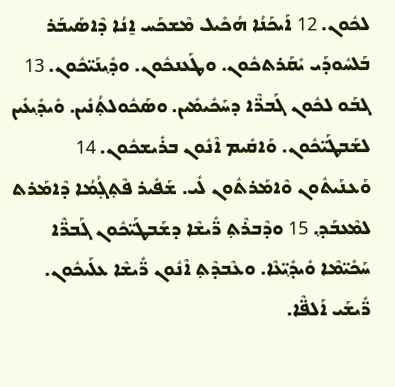ܠܟܽܘܢ. 12 ܐܰܝܟܰܢܳܐ ܗܳܟܺܝܠ ܡܶܫܟܰܚ ܐ̱ܢܳܐ ܕܶܐܣܰܝܒܰܪ ܒܰܠܚܽܘܕܰܝ ܝܺܩܰܪܬܟܽܘܢ. ܘܛܰܥܢܟܽܘܢ. ܘܕ݂ܺܝܢܰܝ̈ܟܽܘܢ. 13 ܓܒܰܘ ܠܟܽܘܢ ܓܰܒܖ̈ܶܐ ܕܚܰܟܺܝܡܺܝܢ. ܘܣܰܟܽܘܠܬ݂ܳܢܺܝܢ. ܘܺܝܕ݂ܺܝܥܺܝܢ ܠܫܰܒܛܰܝ̈ܟܽܘܢ. ܘܰܐܩܺܝܡ ܐܶܢܽܘܢ ܒܪܺܝܫܟܽܘܢ. 14 ܘܰܥܢܰܝܬܽܘܢ ܘܶܐܡܰܪܬܽܘܢ ܠܺܝ. ܫܰܦܺܝܪ ܦܶܬ݂ܓ݂ܳܡܳܐ ܕܶܐܡܰܪܬ ܠܡܶܥܒܰܕ݂. 15 ܘܕܶܒܪܶܬ݂ ܖ̈ܺܝܫܶܐ ܕܫܰܒܛܰܝ̈ܟܽܘܢ ܓܰܒܖ̈ܶܐ ܚܰܟܺܝ̈ܡܶܐ ܘܺܝܕ݂ܺܝ̈ܥܶܐ. ܘܥܶܒܕܶܬ݂ ܐܶܢܽܘܢ ܖ̈ܺܝܫܶܐ ܥܠܰܝܟܽܘܢ. ܖ̈ܺܝܫܰܝ ܐܰܠܦ̈ܶܐ.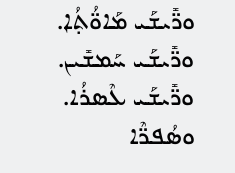ܘܖ̈ܺܝܫܰܝ ܡܰܐܘ̈ܳܬ݂ܳܐ. ܘܖ̈ܺܝܫܰܝ ܚܰܡܫܺܝܢ. ܘܖ̈ܺܝܫܰܝ ܥܶܣܪܳܐ. ܘܣܳܦܖ̈ܶܐ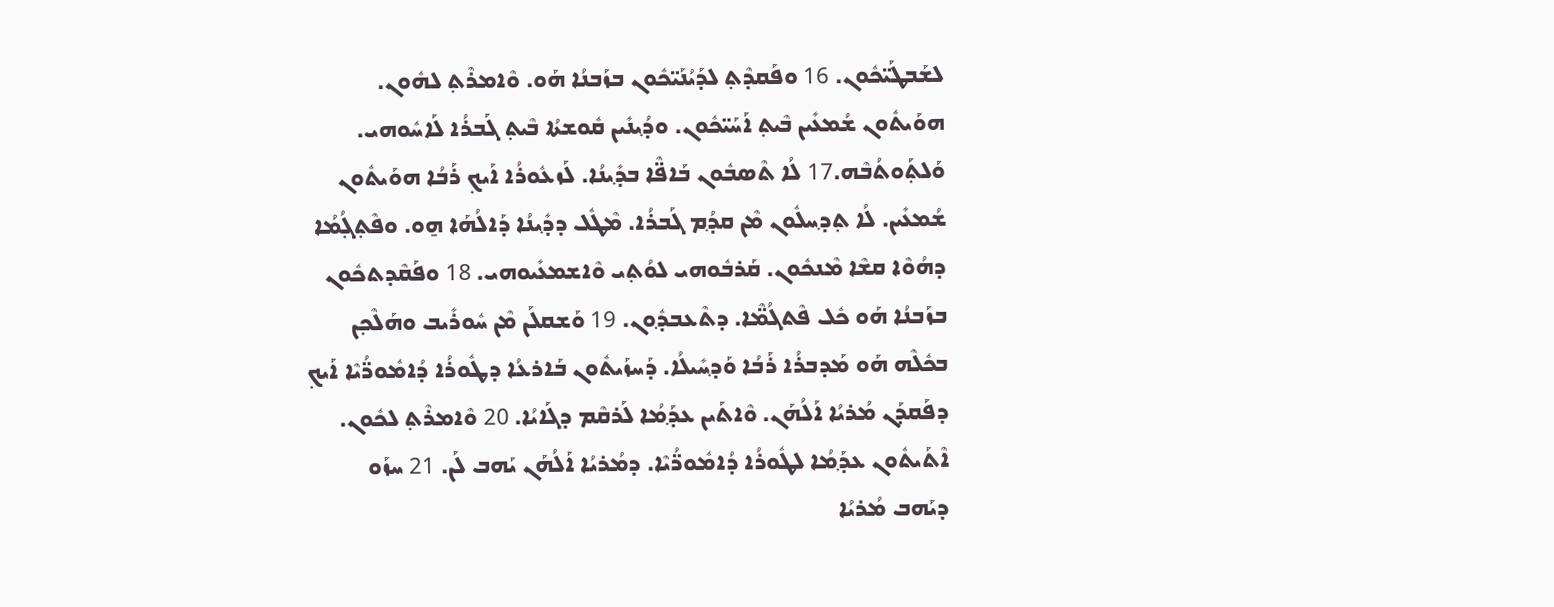ܠܫܰܒܛܰܝ̈ܟܽܘܢ. 16 ܘܦܰܩܕܶܬ݂ ܠܕܰܝܳܢܰܝ̈ܟܽܘܢ ܒܙܰܒܢܳܐ ܗܰܘ. ܘܶܐܡܪܶܬ݂ ܠܗܽܘܢ. ܗܘܰܝܬܽܘܢ ܫܳܡܥܺܝܢ ܒܶܝܬ݂ ܐܰܚܰܝ̈ܟܽܘܢ. ܘܕ݂ܳܝܢܺܝܢ ܩܽܘܫܬܳܐ ܒܶܝܬ݂ ܓܰܒܪܳܐ ܠܰܐܚܽܘܗܝ. ܘܰܠܬ݂ܰܘܬܳܒܶܗ.17 ܠܳܐ ܬܶܣܒܽܘܢ ܒܰܐܦ̈ܶܐ ܒܕ݂ܺܝܢܳܐ. ܠܰܙܥܽܘܪܳܐ ܐܰܝܟ݂ ܪܰܒܳܐ ܗܘܰܝܬܽܘܢ ܫܳܡܥܺܝܢ. ܠܳܐ ܬ݂ܕ݂ܚܠܽܘܢ ܡܶܢ ܩܕ݂ܳܡ ܓܰܒܪܳܐ. ܡܶܛܽܠ ܕܕ݂ܺܝܢܳܐ ܕܰܐܠܳܗܰܐ ܗ̱ܘ. ܘܦܶܬ݂ܓ݂ܳܡܳܐ ܕܗܳܘܶܐ ܩܫܶܐ ܡܶܢܟܽܘܢ. ܩܰܪܒܽܘܗܝ ܠܘܳܬ݂ܝ ܘܶܐܫܡܥܺܝܘܗܝ. 18 ܘܦܰܩܶܕܬܟܽܘܢ ܒܙܰܒܢܳܐ ܗܰܘ ܟܽܠ ܦܶܬܓܳܡ̈ܶܐ. ܕܬܶܥܒܕ݂ܽܘܢ. 19 ܘܰܫܩܠܰܢ ܡܶܢ ܚܽܘܪܺܝܒ ܘܗܰܠܶܟ݂ܢ ܒܟܽܠܶܗ ܗܰܘ ܡܰܕܒܪܳܐ ܪܰܒܳܐ ܘܰܕ݂ܚܺܝܠܳܐ. ܕܰܚܙܰܝܬܽܘܢ ܒܰܐܪܥܳܐ ܕܛܽܘܪܳܐ ܕܳܐܡܽܘܖ̈ܳܝܶܐ ܐܰܝܟ݂ ܕܦܰܩܕܰܢ ܡܳܪܝܳܐ ܐܰܠܳܗܰܢ. ܘܶܐܬܰܝܢ ܥܕ݂ܰܡܳܐ ܠܰܪܩܶܡ ܕܓܰܐܝܳܐ. 20 ܘܶܐܡܪܶܬ݂ ܠܟܽܘܢ. ܐܶܬܰܝܬܽܘܢ ܥܕ݂ܰܡܳܐ ܠܛܽܘܪܳܐ ܕܳܐܡܽܘܖ̈ܳܝܶܐ. ܕܡܳܪܝܳܐ ܐܰܠܳܗܰܢ ܝܰܗܒ ܠܰܢ. 21 ܚܙܰܘ ܕܝܰܗܒ ܡܳܪܝܳܐ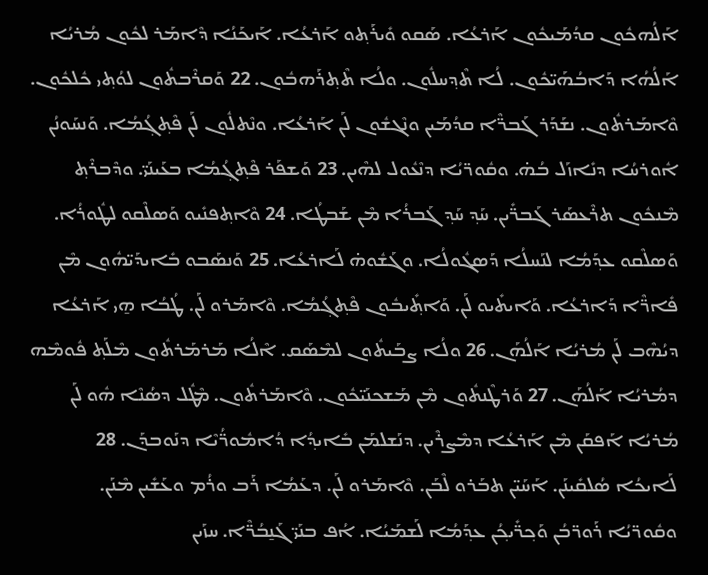ܐܰܠܳܗܟܽܘܢ ܩܕܳܡܰܝܟܽܘܢ ܐܰܪܥܳܐ. ܣܰܩܘ ܘܺܝܪܰܬ݂ܘ ܐܰܪܥܳܐ. ܐܰܝܟܰܢܳܐ ܕܶܐܡܰܪ ܠܟܽܘܢ ܡܳܪܝܳܐ ܐܰ‌ܠܳܗܳܐ ܕܰܐܒܳܗܰܝ̈ܟܽܘܢ. ܠܳܐ ܬܶܕ݂ܚܠܽܘܢ. ܘܠܳܐ ܬܶܬ݂ܪܰܗܒܽܘܢ. 22 ܘܰܩܪܶܒܬܽܘܢ ܠܘܳܬ݂ܝ ܟܽܠܟܽܘܢ. ܘܶܐܡܰܪܬܽܘܢ. ܢܫܰܕܰܪ ܓܰܒܖ̈ܶܐ ܩܕܳܡܰܝܢ ܘܢܶܓܫܽܘܢ ܠܰܢ ܐܰܪܥܳܐ. ܘܢܶܬܠܽܘܢ ܠܰܢ ܦܶܬ݂ܓ݂ܳܡܳܐ. ܘܰܢܚܰܘܢܳܢ ܐܽܘܪܚܳܐ ܕܢܺܐܙܰܠ ܒܳܗ̇. ܘܩܽܘܖ̈ܝܳܐ ܕܢܶܥܽܘܠ ܠܗܶܝܢ. 23 ܘܰܫܦܰܪ ܦܶܬ݂ܓ݂ܳܡܳܐ ܒܥܰܝܢܰܝ̈. ܘܕܶܒܪܶܬ݂ ܡܶܢܟܽܘܢ ܬܪܶܥܣܰܪ ܓܰܒܖ̈ܺܝܢ. ܚܰܕ݂ ܚܰܕ݂ ܓܰܒܪܳܐ ܡܶܢ ܫܰܒܛܳܐ. 24 ܘܶܐܬ݂ܦܢܺܝܘ ܘܰܣܠܶܩܘ ܠܛܽܘܪܳܐ. ܘܰܣܠܶܩܘ ܥܕ݂ܰܡܳܐ ܠܢܰܚܠܳܐ ܕܰܣܓܽܘܠܳܐ. ܘܓܰܫܽܘܗ̇ ܠܰܐܪܥܳܐ. 25 ܘܰܢܣܰܒܘ ܒܺܐܝܕܰܝ̈ܗܽܘܢ ܡܶܢ ܦܺܐܖ̈ܶܐ ܕܰܐܪܥܳܐ. ܘܰܐܝܬܺܝܘ ܠܰܢ. ܘܰܐܬ݂ܺܝܒܽܘܢ ܦܶܬ݂ܓ݂ܳܡܳܐ. ܘܶܐܡܰܪܘ ܠܰܢ. ܛܳܒܳܐ ܗ̱ܝ ܐܰܪܥܳܐ ܕܝܳܗܶܒ ܠܰܢ ܡܳܪܝܳܐ ܐܰܠܳܗܰܢ. 26 ܘܠܳܐ ܨܒܰܝܬܽܘܢ ܠܡܶܣܰܩ. ܐܶܠܳܐ ܡܰܪܡܰܪܬܽܘܢ ܡܶܠܰܬ݂ ܦܽܘܡܶܗ ܕܡܳܪܝܳܐ ܐܰܠܳܗܰܢ. 27 ܘܰܪܛܶܢܬܽܘܢ ܡܶܢ ܡܰܫܟܢܰܝ̈ܟܽܘܢ. ܘܶܐܡܰܪܬܽܘܢ. ܡܶܛܽܠ ܕܣܳܢܶܐ ܗܽܘ ܠܰܢ ܡܳܪܝܳܐ ܐܰܦܩܰܢ ܡܶܢ ܐܰܪܥܳܐ ܕܡܶܨܪܶܝܢ. ܕܢܰܫܠܡܰܢ ܒܺܐܝܕ݂ܳܐ ܕܳܐܡܽܘܖ̈ܳܝܶܐ ܕܢܰܘܒܕܰܢ. 28 ܠܰܐܝܟܳܐ ܣܳܠܩܺܝܢܰܢ. ܐܰܚܰܝ̈ܢ ܬܒܰܪܘ ܠܶܒܰܢ. ܘܶܐܡܰܪܘ ܠܰܢ. ܕܥܰܡܳܐ ܪܰܒ ܘܪܳܡ ܘܥܰܫܺܝܢ ܡܶܢܰܢ. ܘܩܽܘܖ̈ܝܳܐ ܪܰܘܖ̈ܒܳܢ ܘܰܟ݂ܖ̈ܺܝܟ݂ܳܢ ܥܕ݂ܰܡܳܐ ܠܰܫܡܰܝܳܐ. ܐܳܦ ܒܢܰܝ̈ ܓܰܢ̱ܒܳܖ̈ܶܐ. ܚܙܰܝܢ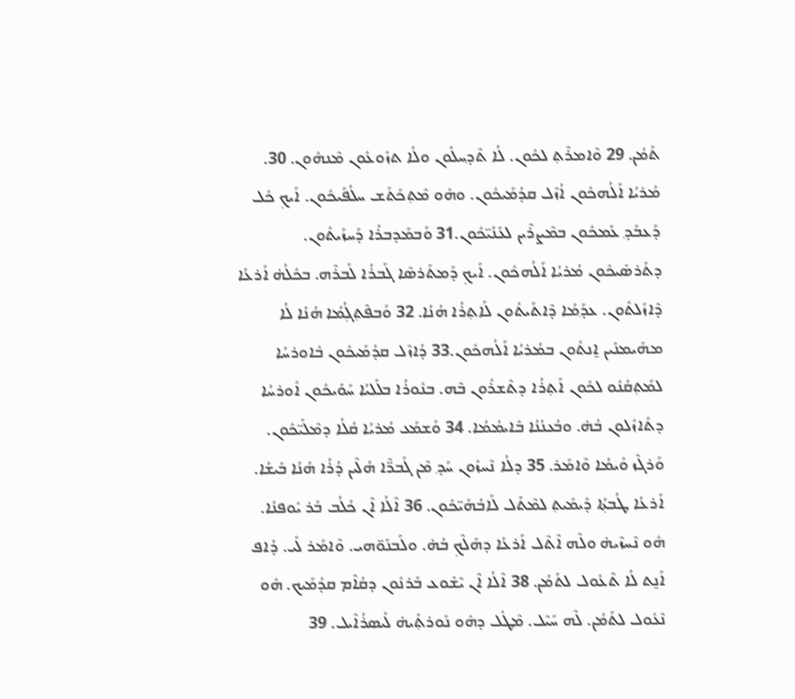ܬܰܡܳܢ. 29 ܘܶܐܡܪܶܬ݂ ܠܟܽܘܢ. ܠܳܐ ܬܶܕ݂ܚܠܽܘܢ ܘܠܳܐ ܬܙܽܘܥܽܘܢ ܡܶܢܗܽܘܢ. 30. ܡܳܪܝܳܐ ܐܰܠܳܗܟܽܘܢ ܐܳܙܶܠ ܩܕܳܡܰܝܟܽܘܢ. ܘܗܽܘ ܡܶܬ݂ܟܰܬܰܫ ܚܠܳܦܰܝܟܽܘܢ. ܐܰܝܟ݂ ܟܽܠ ܕܰܥܒܰܕ݂ ܥܰܡܟܽܘܢ ܒܡܶܨܪܶܝܢ ܠܥܺܢܰܝ̈ܟܽܘܢ.31 ܘܰܒܡܰܕܒܪܳܐ ܕܰܚܙܰܝܬܽܘܢ. ܕܬܰܪܣܺܝܟܽܘܢ ܡܳܪܝܳܐ ܐܰܠܳܗܟܽܘܢ. ܐܰܝܟ݂ ܕܰܡܬܰܪܣܶܐ ܓܰܒܪܳܐ ܠܰܒܪܶܗ. ܒܟܽܠܳܗ̇ ܐܰܪܥܳܐ ܕܶܐܙܰܠܬܽܘܢ. ܥܕ݂ܰܡܳܐ ܕܶܐܬܰܝܬܽܘܢ ܠܰܐܬ݂ܪܳܐ ܗܳܢܳܐ. 32 ܘܰܒܦܶܬ݂ܓ݂ܳܡܳܐ ܗܳܢܳܐ ܠܳܐ ܡܗܰܝܡܢܺܝܢ ܐ̱ܢܬܽܘܢ ܒܡܳܪܝܳܐ ܐܰܠܳܗܟܽܘܢ.33 ܕܳܐܙܶܠ ܩܕܳܡܰܝܟܽܘܢ ܒܽܐܘܪܚܳܐ ܠܡܰܬ݂ܩܳܢܽܘ ܠܟܽܘܢ ܐܰܬ݂ܪܳܐ ܕܬܶܫܪܽܘܢ ܒܶܗ. ܒܢܽܘܪܳܐ ܒܠܺܠܝܳܐ ܚܰܘܺܝܟܽܘܢ ܐܽܘܪܚܳܐ ܕܬܺܐܙܽܠܘܢ ܒܳܗ̇. ܘܒܳܥܢܳܢܳܐ ܒܺܐܝܡܳܡܳܐ. 34 ܘܰܫܡܰܥ ܡܳܪܝܳܐ ܩܳܠܳܐ ܕܡܶܠܰܝ̈ܟܽܘܢ. ܘܰܪܓܶܙ ܘܺܝܡܳܐ ܘܶܐܡܰܪ. 35 ܕܠܳܐ ܢܶܚܙܽܘܢ ܚܰܕ݂ ܡܶܢ ܓܰܒܖ̈ܶܐ ܗܳܠܶܝܢ ܕܳܪܳܐ ܗܳܢܳܐ ܒܺܝܫܳܐ. ܐܰܪܥܳܐ ܛܳܒܬ݂ܳܐ ܕܺܝܡܺܝܬ݂ ܠܡܶܬܰܠ ܠܰܐܒܳܗܰܝ̈ܟܽܘܢ. 36 ܐܶܠܳܐ ܐܶܢ ܟܳܠܳܒ ܒܰܪ ܝܽܘܦܢܳܐ. ܗܽܘ ܢܶܚܙܶܝܗ̇ ܘܠܶܗ ܐܶܬܶܠ ܐܰܪܥܳܐ ܕܗܰܠܶܟ݂ ܒܳܗ̇. ܘܠܰܒܢܰܘ̈ܗܝ. ܘܶܐܡܰܪ ܠܺܝ. ܕܳܐܦ ܐܰܢ̱ܬ ܠܳܐ ܬܶܥܽܘܠ ܠܬܰܡܳܢ. 38 ܐܶܠܳܐ ܐܶܢ ܝܶܫܽܘܥ ܒܰܪܢܽܘܢ ܕܩܳܐܶܡ ܩܕܳܡܰܝܟ. ܗܽܘ ܢܶܥܽܘܠ ܠܬܰܡܳܢ. ܠܶܗ ܚܰܝܶܠ. ܡܶܛܽܠ ܕܗܽܘ ܢܰܘܪܬ݂ܺܝܗ̇ ܠܺܝܣܪܳܐܶܝܠ. 39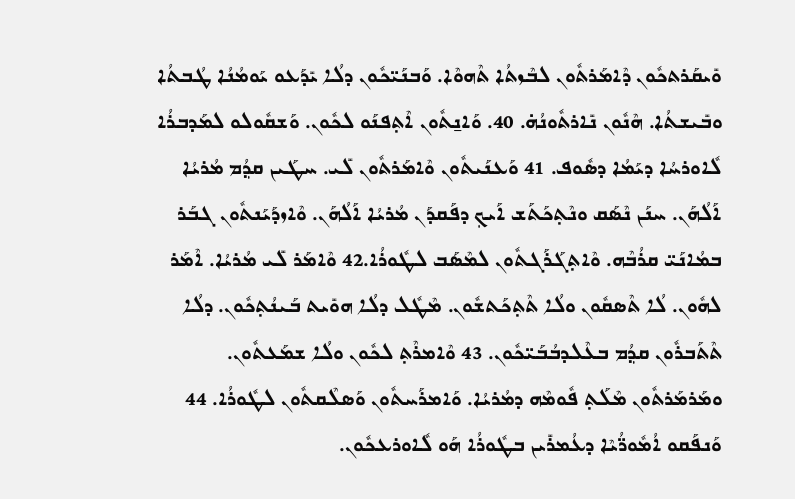ܘܺܝܩܰܪܬܟܽܘܢ ܕܶܐܡܰܪܬܽܘܢ ܠܒܶܙܬܳܐ ܬܶܗܘܶܐ. ܘܰܒܢܰܝ̈ܟܽܘܢ ܕܠܳܐ ܝܺܕܰܥܘ ܝܰܘܡܳܢܳܐ ܛܳܒܬܳܐ ܘܒܺܝܫܬܳܐ. ܗܶܢܽܘܢ ܢܺܐܪܬܽܘܢܳܗ̇. 40. ܘܰܐܢ̱ܬܽܘܢ ܐܶܬ݂ܦܢܰܘ ܠܟܽܘܢ. ܘܰܫܩܽܘܠܘ ܠܡܰܕܒܪܳܐ ܠܽܐܘܪܚܳܐ ܕܝܰܡܳܐ ܕܣܽܘܦ. 41 ܘܰܥܢܰܝܬܽܘܢ ܘܶܐܡܰܪܬܽܘܢ ܠܺܝ. ܚܛܰܝܢ ܩܕ݂ܳܡ ܡܳܪܝܳܐ ܐܰܠܳܗܰܢ. ܚܢܰܢ ܢܶܣܰܩ ܘܢܶܬ݂ܟܰܬܰܫ ܐܰܝܟ݂ ܕܦܰܩܕܰܢ ܡܳܪܝܳܐ ܐܰܠܳܗܰܢ. ܘܶܐܙܕܰܝܰܢܬܽܘܢ ܓܒܰܪ ܒܡܳܐܢܰܝ̈ ܩܪܳܒܶܗ. ܘܶܐܬ݂ܓܰܪܰܓܬܽܘܢ ܠܡܶܣܰܒ ܠܛܽܘܪܳܐ.42 ܘܶܐܡܰܪ ܠܺܝ ܡܳܪܝܳܐ. ܐܶܡܰܪ ܠܗܽܘܢ. ܠܳܐ ܬܶܣܩܽܘܢ ܘܠܳܐ ܬܶܬ݂ܟܰܬܫܽܘܢ. ܡܶܛܽܠ ܕܠܳܐ ܗܘܺܝܬ ܒܰܝܢܳܬ݂ܟܽܘܢ. ܕܠܳܐ ܬܶܬܰܒܪܽܘܢ ܩܕ݂ܳܡ ܒܥܶܠܕܒܳܒܰܝ̈ܟܽܘܢ. 43 ܘܶܐܡܪܶܬ݂ ܠܟܽܘܢ ܘܠܳܐ ܫܡܰܥܬܽܘܢ. ܘܡܰܪܡܰܪܬܽܘܢ ܡܶܠܰܬ݂ ܦܽܘܡܶܗ ܕܡܳܪܝܳܐ. ܘܰܐܡܪܰܚܬܽܘܢ ܘܰܣܠܶܩܬܽܘܢ ܠܛܽܘܪܳܐ. 44 ܘܰܢܦܰܩܘ ܐܳܡܽܘܖ̈ܳܝܶܐ ܕܥܳܡܪܺܝܢ ܒܛܽܘܪܳܐ ܗܰܘ ܠܽܐܘܪܥܟܽܘܢ.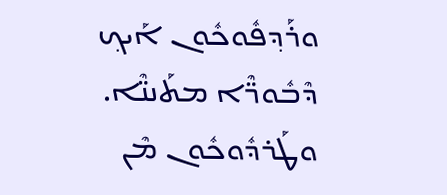ܘܪܰܕ݂ܦܽܘܟܽܘܢ ܐܰܝܟ݂ ܕܶܒܽܘܖ̈ܶܐ ܡܬܰܢܢ̈ܶܐ. ܘܛܰܪܕܽܘܟܽܘܢ ܡܶܢ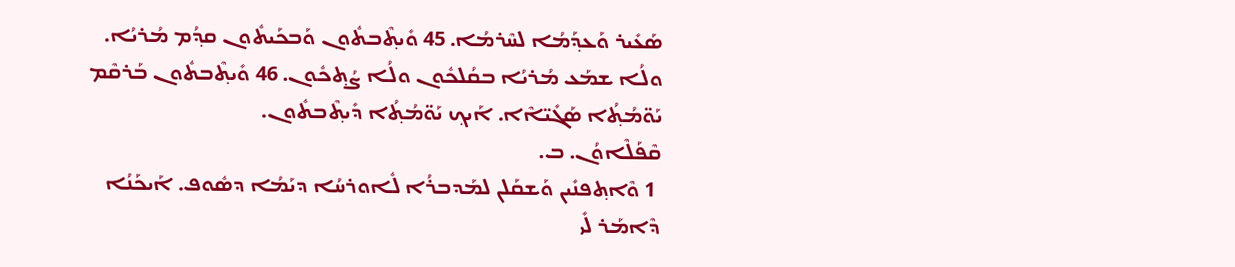ܣܰܥܺܝܪ ܘܰܥܕ݂ܰܡܳܐ ܠܚܶܪܡܳܐ. 45 ܘܺܝܬ݂ܶܒܬܽܘܢ ܘܰܒܟܰܝܬܽܘܢ ܩܕ݂ܳܡ ܡܳܪܝܳܐ. ܘܠܳܐ ܫܡܰܥ ܡܳܪܝܳܐ ܒܩܳܠܟܽܘܢ ܘܠܳܐ ܨܳܬ݂ܟܽܘܢ. 46 ܘܺܝܬ݂ܶܒܬܽܘܢ ܒܰܪܩܶܡ ܝܰܘ̈ܡܳܬ݂ܳܐ ܣܰܓܺܝ̈ܐܶܐ. ܐܰܝܟ݂ ܝܰܘ̈ܡܳܬ݂ܳܐ ܕܺܝܬ݂ܶܒܬܽܘܢ.
ܩܶܦܰܠܶܐܘܳܢ. ܒ.
 1 ܘܶܐܬ݂ܦܢܺܝܢ ܘܰܫܩܰܠܢ ܠܡܰܕܒܪܳܐ ܠܽܐܘܪܚܳܐ ܕܝܰܡܳܐ ܕܣܽܘܦ. ܐܰܝܟܰܢܳܐ ܕܶܐܡܰܪ ܠܺܝ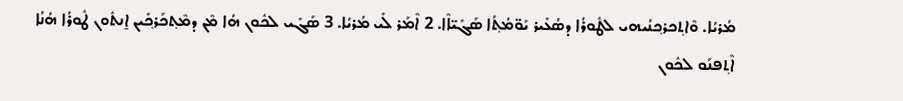ܡܳܪܝܳܐ. ܘܶܐܬ݂ܟܪܟ݂ܢܳܝܗܝ ܠܛܽܘܪܳܐ ܕܣܳܥܺܝܪ ܝܰܘ̈ܡܳܬ݂ܳܐ ܣܰܓܺܝ̈ܐܶܐ. 2 ܐܶܡܰܪ ܠܺܝ ܡܳܪܝܳܐ. 3 ܣܰܓܺܝ ܠܟܽܘܢ ܗܳܐ ܡܶܢ ܕܡܶܬ݂ܟܰܪܟ݂ܺܝܢ ܐ̱ܢܬܽܘܢ ܛܽܘܪܳܐ ܗܳܢܳܐ ܐܶܬ݂ܦܢܰܘ ܠܟܽܘܢ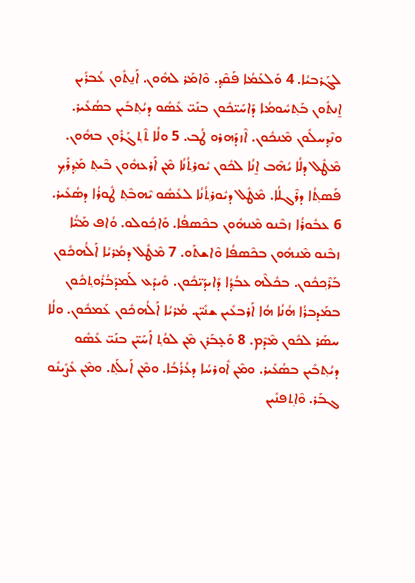ܠܓܰܪܒܝܳܐ. 4 ܘܰܠܥܰܡܳܐ ܦܰܩܶܕ݂. ܘܶܐܡܰܪ ܠܗܽܘܢ. ܐܰܢ̱ܬܽܘܢ ܥܳܒܪܺܝܢ ܐ̱ܢܬܽܘܢ ܒܰܬ݂ܚܽܘܡܳܐ ܕܰܐܚܰܝ̈ܟܽܘܢ ܒܢܰܝ̈ ܥܺܣܽܘ ܕܝܳܬ݂ܒܺܝܢ ܒܣܳܥܺܝܪ. ܘܢܶܕ݂ܚܠܽܘܢ ܡܶܢܟܽܘܢ. ܐܶܙܕܰܗܪܘ ܛܳܒ. 5 ܘܠܳܐ ܬܶܬ݂ܓܰܪܽܘܢ ܒܗܽܘܢ. ܡܶܛܽܠ ܕܠܳܐ ܝܳܗܶܒ ܐ̱ܢܳܐ ܠܟܽܘܢ ܝܽܘܪܬ݂ܳܢܳܐ ܡܶܢ ܐܰܪܥܗܽܘܢ ܒܶܝܬ݂ ܡܰܕ݂ܪܰܟ݂ ܦܰܣܬ݂ܳܐ ܕܪܶܓܠܳܐ. ܡܶܛܽܠ ܕܝܽܘܪܬ݂ܳܢܳܐ ܠܥܺܣܽܘ ܝܶܗܒܶܬ݂ ܛܽܘܪܳܐ ܕܣܳܥܺܝܪ. 6 ܥܒܽܘܪܳܐ ܙܒܶܢܘ ܡܶܢܗܽܘܢ ܒܟܶܣܦܳܐ. ܘܰܐܟ݂ܽܘܠܘ. ܘܳܐܦ ܡܰܝ̈ܳܐ ܙܒܶܢܘ ܡܶܢܗܽܘܢ ܒܟܶܣܦܳܐ ܘܶܐܫܬܰܘ. 7 ܡܶܛܽܠ ܕܡܳܪܝܳܐ ܐܰܠܳܗܟܽܘܢ ܒܰܪܶܟ݂ܟܽܘܢ. ܒܟܽܠܶܗ ܥܒܳܕ݂ܳܐ ܕܺܐܝܕܰܝ̈ܟܽܘܢ. ܘܺܝܕܰܥ ܠܰܡܕܰܒܳܪܽܘܬ݂ܟܽܘܢ ܒܡܰܕܒܪܳܐ ܗܳܢܳܐ ܗܳܐ ܐܰܪܒܥܺܝܢ ܫܢܺܝ̈ܢ. ܡܳܪܝܳܐ ܐܰܠܳܗܟܽܘܢ ܥܰܡܟܽܘܢ. ܘܠܳܐ ܚܣܰܪ ܠܟܽܘܢ ܡܶܕܶܡ. 8 ܘܰܥ̣ܒܰܪܢ ܡܶܢ ܠܘܳܬ݂ ܐܰܚܰܝ̈ܢ ܒܢܰܝ̈ ܥܺܣܽܘ ܕܝܳܬ݂ܒܺܝܢ ܒܣܳܥܺܝܪ. ܘܡܶܢ ܐܽܘܪܚܳܐ ܕܥܳܪܳܒܳܐ. ܘܡܶܢ ܐܰܝܠܰܬ݂. ܘܡܶܢ ܥܺܨܺܝܢܽܘ ܓܒܰܪ. ܘܶܐܬ݂ܦܢܺܝܢ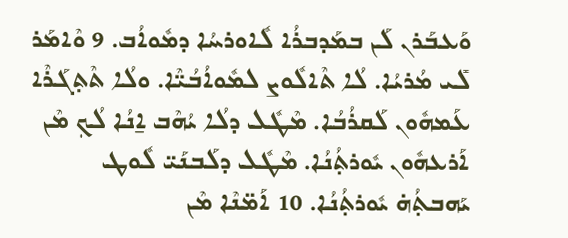ܘܰܥܒܰܪܢ ܠܰܢ ܒܡܰܕܒܪܳܐ ܠܽܐܘܪܚܳܐ ܕܡܽܘܐܳܒ. 9 ܘܶܐܡܰܪ ܠܺܝ ܡܳܪܝܳܐ. ܠܳܐ ܬܶܐܠܽܘܨ ܠܡܽܘܐܳܒܳܝ̈ܶܐ. ܘܠܳܐ ܬܶܬ݂ܓܰܪܶܐ ܥܰܡܗܽܘܢ ܠܰܩܪܳܒܳܐ. ܡܶܛܽܠ ܕܠܳܐ ܝܳܗܶܒ ܐ̱ܢܳܐ ܠܳܟ݂ ܡܶܢ ܐܰܪܥܗܽܘܢ ܝܽܘܪܬ݂ܳܢܳܐ. ܡܶܛܽܠ ܕܠܰܒܢܰܝ̈ ܠܽܘܛ ܝܰܗܒܬ݂ܳܗ̇ ܝܽܘܪܬ݂ܳܢܳܐ. 10 ܐܰܡ̈ܢܶܐ ܡܶܢ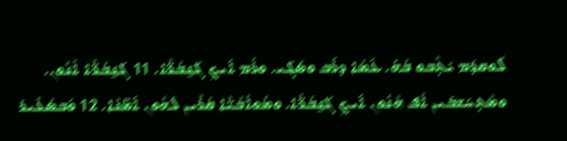ܠܽܘܩܕܰܡ ܝܺܬ݂ܶܒܘ ܒܳܗ̇. ܥܰܡܳܐ ܕܪܰܒ ܘܣܰܓܺܝ. ܘܪܳܡ ܐܰܝܟ݂ ܓܰܢ̱ܒܳܖ̈ܶܐ. 11 ܓܰܢ̱ܒܳܖ̈ܶܐ ܐܶܢܽܘܢ. ܘܡܶܬ݂ܚܰܫܒܺܝܢ ܐܳܦ ܗܶܢܽܘܢ ܐܰܝܟ݂ ܓܰܢ̱ܒܳܖ̈ܶܐ. ܘܡܽܘܐܳܒܳܝ̈ܶܐ ܩܳܪܶܝܢ ܠܗܽܘܢ ܐܰܡ̈ܢܶܐ. 12 ܘܰܒܣܳܥܺܝܪ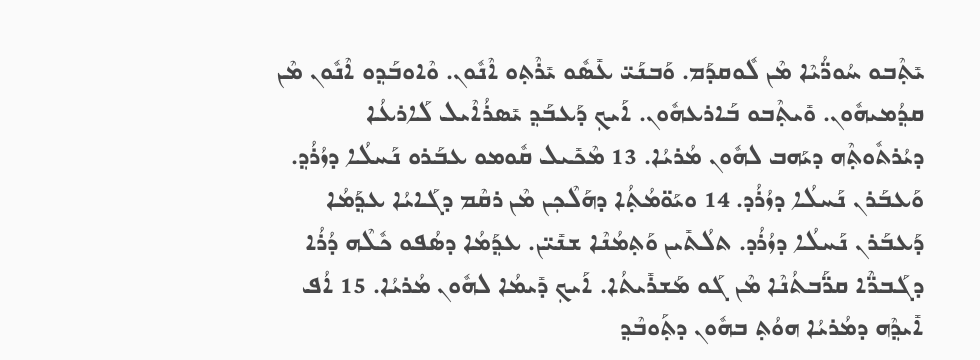ܝܺܬ݂ܶܒܘ ܚܳܘܖ̈ܳܝܶܐ ܡܶܢ ܠܽܘܩܕܰܡ. ܘܰܒܢܰܝ̈ ܥܺܣܽܘ ܝܺܪܶܬ݂ܘ ܐܶܢܽܘܢ. ܘܶܐܘܒܰܕ݂ܘ ܐܶܢܽܘܢ ܡܶܢ ܩܕ݂ܳܡܝܗܽܘܢ. ܘܺܝܬ݂ܶܒܘ ܒܰܐܪܥܗܽܘܢ. ܐܰܝܟ݂ ܕܰܥܒܰܕ݂ ܝܺܣܪܳܐܶܝܠ ܠܰܐܪܥܳܐ ܕܝܳܪܬܽܘܬ݂ܶܗ ܕܝܰܗܒ ܠܗܽܘܢ ܡܳܪܝܳܐ. 13 ܡܶܟܺܝܠ ܩܽܘܡܘ ܥܒܰܪܘ ܢܰܚܠܳܐ ܕܙܳܪܳܕ݂. ܘܰܥܒܰܪܢ ܢܰܚܠܳܐ ܕܙܳܪܳܕ. 14 ܘܝܰܘ̈ܡܳܬ݂ܳܐ ܕܗܰܠܶܟ݂ܢ ܡܶܢ ܪܩܶܡ ܕܓܰܐܝܳܐ ܥܕ݂ܰܡܳܐ ܕܰܥܒܰܪܢ ܢܰܚܠܳܐ ܕܙܳܪܳܕ. ܬܠܳܬܺܝܢ ܘܰܬ݂ܡܳܢܶܐ ܫܢܺܝ̈ܢ. ܥܕ݂ܰܡܳܐ ܕܣܳܦܘ ܟܽܠܶܗ ܕܳܪܳܐ ܕܓܰܒܖ̈ܶܐ ܩܖ̈ܰܒܬܳܢܶܐ ܡܶܢ ܓܰܘ ܡܰܫܪܺܝܬܳܐ. ܐܰܝܟ݂ ܕܺܝܡܳܐ ܠܗܽܘܢ ܡܳܪܝܳܐ. 15 ܐܳܦ ܐܺܝܕ݂ܶܗ ܕܡܳܪܝܳܐ ܗܘܳܬ݂ ܒܗܽܘܢ ܕܬ݂ܰܘܒܶܕ݂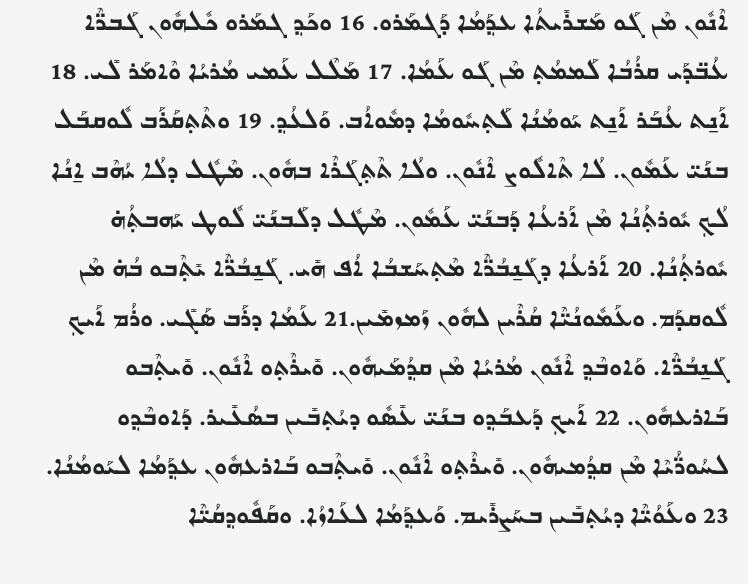ܐܶܢܽܘܢ ܡܶܢ ܓܰܘ ܡܰܫܪܺܝܬܳܐ ܥܕ݂ܰܡܳܐ ܕܰܓܡܰܪܘ. 16 ܘܟܰܕ݂ ܓܡܰܪܘ ܟܽܠܗܽܘܢ ܓܰܒܖ̈ܶܐ ܥܳܒ̈ܕܰܝ ܩܪܳܒܳܐ ܠܰܡܡܳܬ݂ ܡܶܢ ܓܰܘ ܥܰܡܳܐ. 17 ܡܰܠܶܠ ܥܰܡܝ ܡܳܪܝܳܐ ܘܶܐܡܰܪ ܠܺܝ. 18 ܐܰܢ̱ܬ ܥܳܒܰܪ ܐܰܢ̱ܬ ܝܰܘܡܳܢܳܐ ܠܰܬ݂ܚܽܘܡܳܐ ܕܡܽܘܐܳܒ. ܘܰܠܥܳܕ݂. 19 ܘܬܶܬ݂ܩܰܪܰܒ ܠܽܘܩܒܰܠ ܒܢܰܝ̈ ܥܰܡܽܘܢ. ܠܳܐ ܬܶܐܠܽܘܨ ܐܶܢܽܘܢ. ܘܠܳܐ ܬܶܬ݂ܓܰܪܶܐ ܒܗܽܘܢ. ܡܶܛܽܠ ܕܠܳܐ ܝܳܗܶܒ ܐ̱ܢܳܐ ܠܳܟ݂ ܝܽܘܪܬ݂ܳܢܳܐ ܡܶܢ ܐܰܪܥܳܐ ܕܰܒܢܰܝ̈ ܥܰܡܽܘܢ. ܡܶܛܽܠ ܕܠܰܒܢܰܝ̈ ܠܽܘܛ ܝܰܗܒܬ݂ܳܗ̇ ܝܽܘܪܬ݂ܳܢܳܐ. 20 ܐܰܪܥܳܐ ܕܓܰܢ̱ܒܳܖ̈ܶܐ ܡܶܬ݂ܚܰܫܒܳܐ ܐܳܦ ܗܺܝ. ܓܰܢ̱ܒܳܖ̈ܶܐ ܝܺܬ݂ܶܒܘ ܒܳܗ̇ ܡܶܢ ܠܽܘܩܕܰܡ. ܘܥܰܡܽܘܢܳܝ̈ܶܐ ܩܳܪܶܝܢ ܠܗܽܘܢ ܙܰܡܙܡܺܝܢ.21 ܥܰܡܳܐ ܕܪܰܒ ܣܰܓܺܝ. ܘܪܳܡ ܐܰܝܟ݂ ܓܰܢ̱ܒܳܖ̈ܶܐ. ܘܰܐܘܒܶܕ݂ ܐܶܢܽܘܢ ܡܳܪܝܳܐ ܡܶܢ ܩܕ݂ܳܡܰܝܗܽܘܢ. ܘܺܝܪܶܬ݂ܘ ܐܶܢܽܘܢ. ܘܺܝܬ݂ܶܒܘ ܒܰܐܪܥܗܽܘܢ. 22 ܐܰܝܟ݂ ܕܰܥܒܰܕ݂ܘ ܒܢܰܝ̈ ܥܺܣܽܘ ܕܝܳܬ݂ܒܺܝܢ ܒܣܳܥܺܝܪ. ܕܰܐܘܒܶܕ݂ܘ ܠܚܳܘܖ̈ܳܝܶܐ ܡܶܢ ܩܕ݂ܳܡܝܗܽܘܢ. ܘܺܝܪܶܬ݂ܘ ܐܶܢܽܘܢ. ܘܺܝܬ݂ܶܒܘ ܒܰܐܪܥܗܽܘܢ ܥܕ݂ܰܡܳܐ ܠܝܰܘܡܳܢܳܐ. 23 ܘܥܰܘܳܝ̈ܶܐ ܕܝܳܬ݂ܒܺܝܢ ܒܚܰܨܪܺܝܡ. ܘܰܥܕ݂ܰܡܳܐ ܠܥܰܐܙܳܐ. ܘܩܰܦܽܘܕ݂ܩܳܝ̈ܶܐ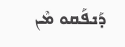ܕܰܢܦܰܩܘ ܡܶܢ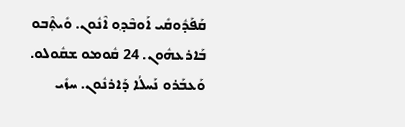ܩܰܦܰܕܽܘܩܺܝ ܐܰܘܒܶܕ݂ܘ ܐܶܢܽܘܢ. ܘܺܝܬ݂ܶܒܘ ܒܰܐܪܥܗܽܘܢ. 24 ܩܽܘܡܘ ܫܩܽܘܠܘ. ܘܰܥܒܰܪܘ ܢܰܚܠܳܐ ܕܰܐܪܢܽܘܢ. ܚܙܺܝ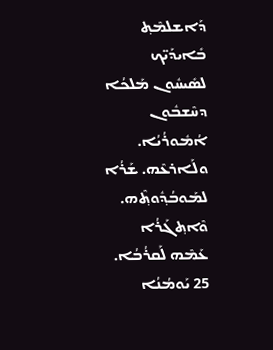ܕܰܐܫܠܡܶܬ݂ ܒܺܐܝܕܰܝ̈ܟ ܠܣܺܝܚܽܘܢ ܡܰܠܟܳܐ ܕܚܶܫܒܽܘܢ ܐܳܡܽܘܪܳܝܳܐ. ܘܠܰܐܪܥܶܗ. ܫܰܪܳܐ ܠܡܰܘܒܳܕ݂ܽܘܬ݂ܶܗ. ܘܶܐܬ݂ܓܰܪܳܐ ܥܰܡܶܗ ܠܰܩܪܳܒܳܐ. 25 ܝܰܘܡܳܢܳܐ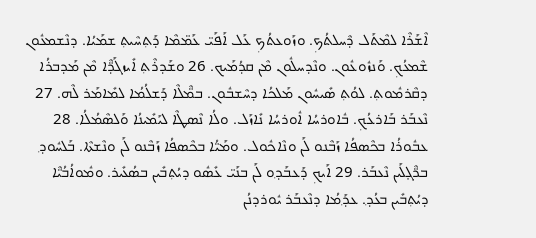ܐܶܫܰܪܶܐ ܠܡܶܬܰܠ ܕܶܚܠܬܳܟ݂. ܘܙܰܘܥܬܳܟ݂ ܥܰܠ ܐܰܦܰܝ̈ ܥܰܡ̈ܡܶܐ ܕܰܬ݂ܚܶܝܬ݂ ܫܡܰܝܳܐ. ܕܢܶܫܡܥܽܘܢ ܫܶܡܥܳܟ݂. ܘܰܢܙܽܘܥܽܘܢ. ܘܢܶܕܚܠܽܘܢ ܡܶܢ ܩܕܳܡܰܝܟ. 26 ܘܫܰܕܪܶܬ݂ ܐܺܝܙܓܰܕ̈ܶܐ ܡܶܢ ܡܰܕܒܪܳܐ ܕܩܶܪܡܽܘܬ݂. ܠܘܳܬ݂ ܣܺܝܚܽܘܢ ܡܰܠܟܳܐ ܕܚܶܫܒܽܘܢ. ܒܡ̈ܶܠܶܐ ܕܰܫܠܳܡܳܐ ܠܡܺܐܡܰܪ ܠܶܗ. 27 ܢܶܥܒܰܪ ܒܰܐܪܥܳܟ݂. ܒܽܐܘܪܚܳܐ ܐܽܘܪܚܳܐ ܢܺܐܙܰܠ. ܘܠܳܐ ܢܶܣܛܶܐ ܠܝܰܡܺܝܢܳܐ ܘܰܠܣܶܡܳܠܳܐ. 28 ܥܒܽܘܪܳܐ ܒܟܶܣܦܳܐ ܙܰܒܶܢܘ ܠܰܢ ܘܢܶܐܟܽܘܠ. ܘܡܰܝ̈ܳܐ ܒܟܶܣܦܳܐ ܙܰܒܶܢܘ ܠܰܢ ܘܢܶܫܬܶܐ. ܒܰܠܚܽܘܕ݂ ܒܖ̈ܶܓ̣ܠܰܝܢ ܢܶܥܒܰܪ. 29 ܐܰܝܟ݂ ܕܰܥܒܰܕ݂ܘ ܠܰܢ ܒܢܰܝ̈ ܥܺܣܽܘ ܕܝܳܬ݂ܒܺܝܢ ܒܣܳܥܺܝܪ. ܘܡܽܘܐܳܒܳܝ̈ܶܐ ܕܝܳܬ݂ܒܺܝܢ ܒܥܳܕ݂. ܥܕ݂ܰܡܳܐ ܕܢܶܥܒܰܪ ܝܽܘܪܕܢܳܢ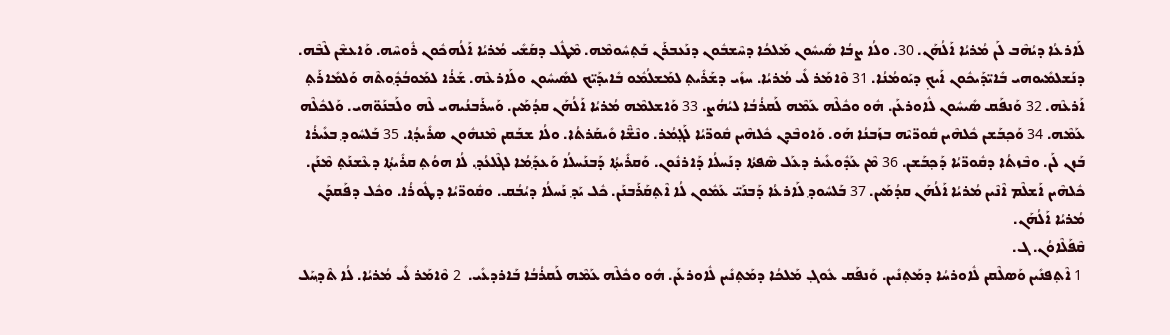ܠܰܐܪܥܳܐ ܕܝܳܗܶܒ ܠܰܢ ܡܳܪܝܳܐ ܐܰܠܳܗܰܢ. 30. ܘܠܳܐ ܨܒܳܐ ܣܺܝܚܽܘܢ ܡܰܠܟܳܐ ܕܚܶܫܒܽܘܢ ܕܢܰܥܒܪܰܢ ܒܰܬ݂ܚܽܘܡܶܗ. ܡܶܛܽܠ ܕܩܰܫܺܝ ܡܳܪܝܳܐ ܐܰܠܳܗܟܽܘܢ ܪܽܘܚܶܗ. ܘܰܐܥܫܶܢ ܠܶܒܶܗ. ܕܢܰܫܠܡܺܝܘܗܝ ܒܺܐܝ̈ܕܰܝܟܽܘܢ ܐܰܝܟ݂ ܕܝܰܘܡܳܢܳܐ. 31 ܘܶܐܡܰܪ ܠܺܝ ܡܳܪܝܳܐ. ܚܙܺܝ ܕܫܰܪܺܝܬ݂ ܠܡܰܫܠܳܡܽܘ ܒܺܐܝܕܰܝ̈ܟ ܠܣܺܝܚܽܘܢ ܘܠܰܐܪܥܶܗ. ܫܰܪܳܐ ܠܡܰܘܒܳܕ݂ܽܘܬܶܗ ܘܰܠܡܺܐܪܰܬ݂ ܐܰܪܥܶܗ. 32 ܘܰܢܦܰܩ ܣܺܝܚܽܘܢ ܠܽܐܘܪܥܰܢ. ܗܽܘ ܘܟܽܠܶܗ ܥܰܡܶܗ ܠܰܩܪܳܒܳܐ ܠܝܳܗܳܨ. 33 ܘܰܐܫܠܡܶܗ ܡܳܪܝܳܐ ܐܰܠܳܗܰܢ ܩܕܳܡܰܝܢ. ܘܰܚܪܰܒܢܳܝܗܝ ܠܶܗ ܘܠܰܒܢܰܘ̈ܗܝ. ܘܰܠܟܽܠܶܗ ܥܰܡܶܗ. 34 ܘܰܟ݂ܒܰܫܢ ܟܽܠܗܶܝܢ ܩܽܘܖ̈ܝܶܗ ܒܙܰܒܢܳܐ ܗܰܘ. ܘܰܐܘܒܶܕܢ ܟܽܠܗܶܝܢ ܩܽܘܖ̈ܝܳܐ ܠܰܓ݂ܡܳܪ. ܘܢܶܫ̈ܶܐ ܘܺܝܩܰܪܬܳܐ. ܘܠܳܐ ܫܒܰܩܢ ܡܶܢܗܽܘܢ ܣܪܺܝܕ݂ܳܐ. 35 ܒܰܠܚܽܘܕ݂ ܒܥܺܝܪܳܐ ܒܰܙܢ ܠܰܢ. ܘܒܶܙܬܳܐ ܕܩܽܘܖ̈ܝܳܐ ܕܰܟ݂ܒܰܫܢ. 36 ܡܶܢ ܥܰܕܽܘܥܺܝܪ ܕܥܰܠ ܣܶܦܬܳܐ ܕܢܰܚܠܳܐ ܕܰܐܪܢܽܘܢ. ܘܰܩܪܺܝܬ݂ܳܐ ܕܰܒܢܰܚܠܳܐ ܘܰܥܕ݂ܰܡܳܐ ܠܓܶܠܥܳܕ݂. ܠܳܐ ܗܘܳܬ݂ ܩܪܺܝܬ݂ܳܐ ܕܥܶܫܢܰܬ݂ ܡܶܢܰܢ. ܟܽܠܗܶܝܢ ܐܰܫܠܶܡ ܐܶܢܶܝܢ ܡܳܪܝܳܐ ܐܰܠܳܗܰܢ ܩܕܳܡܰܝܢ. 37 ܒܰܠܚܽܘܕ݂ ܠܰܐܪܥܳܐ ܕܰܒܢܰܝ̈ ܥܰܡܽܘܢ ܠܳܐ ܐܶܬ݂ܩܰܪܰܒܢܰܢ. ܟܽܠ ܝܰܕ݂ ܢܰܚܠܳܐ ܕܝܳܒܳܩ. ܘܩܽܘܖ̈ܝܳܐ ܕܛܽܘܪܳܐ. ܘܟܽܠ ܕܦܰܩܕܰܢ ܡܳܪܝܳܐ ܐܰܠܳܗܰܢ.
ܩܶܦܰܠܶܐܘܳܢ. ܓ.
 1 ܐܶܬ݂ܦܢܺܝܢ ܘܰܣܠܶܩܢ ܠܽܐܘܪܚܳܐ ܕܡܰܬ݂ܢܺܝܢ. ܘܰܢܦܰܩ ܥܽܘܓ݂ ܡܰܠܟܳܐ ܕܡܰܬ݂ܢܺܝܢ ܠܽܐܘܪܥܰܢ. ܗܽܘ ܘܟܽܠܶܗ ܥܰܡܶܗ ܠܰܩܪܳܒܳܐ ܒܰܐܪܕܥܺܝ.  2 ܘܶܐܡܰܪ ܠܺܝ ܡܳܪܝܳܐ. ܠܳܐ ܬܶܕ݂ܚܰܠ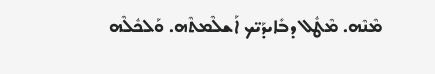ܡܶܢܶܗ. ܡܶܛܽܠ ܕܒܺܐܝܕܰܝ̈ܟ ܐܰܫܠܶܡܬܶܗ. ܘܰܠܟܽܠܶܗ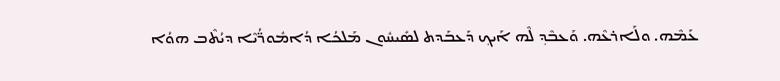ܥܰܡܶܗ. ܘܠܰܐܪܥܶܗ. ܘܰܥܒܶܕ݂ ܠܶܗ ܐܰܝܟ݂ ܕܰܥܒܰܕܬ ܠܣܺܝܚܽܘܢ ܡܰܠܟܳܐ ܕܳܐܡܽܘܖ̈ܳܝܶܐ ܕܝܳܬܶܒ ܗܘܳܐ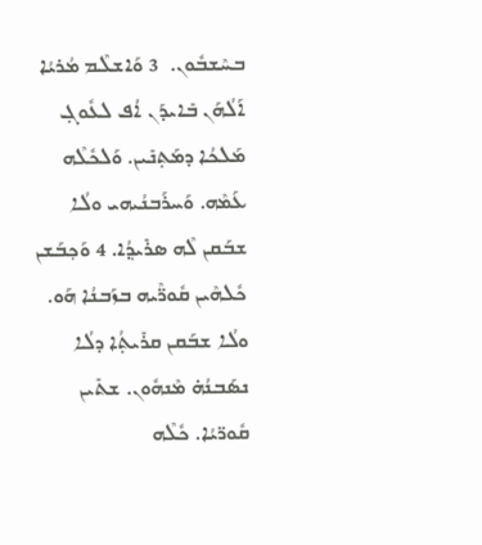ܒܚܶܫܒܽܘܢ.  3 ܘܰܐܫܠܶܡ ܡܳܪܝܳܐ ܐܰܠܳܗܰܢ ܒܺܐܝܕܰܢ ܐܳܦ ܠܥܽܘܓ݂ ܡܰܠܟܳܐ ܕܡܰܬ݂ܢܺܝܢ. ܘܰܠܟܽܠܶܗ ܥܰܡܶܗ. ܘܰܚܪܰܒܢܳܝܗܝ ܘܠܳܐ ܫܒܰܩܢ ܠܶܗ ܣܪܺܝܕ݂ܳܐ. 4 ܘܰܟ݂ܒܰܫܢ ܟܽܠܗܶܝܢ ܩܽܘܖ̈ܶܝܗ ܒܙܰܒܢܳܐ ܗܰܘ. ܘܠܳܐ ܫܒܰܩܢ ܩܪܺܝܬ݂ܳܐ ܕܠܳܐ ܢܣܰܒܢܳܗ̇ ܡܶܢܗܽܘܢ. ܫܬܺܝܢ ܩܽܘܖ̈ܝܳܐ. ܟܽܠܶܗ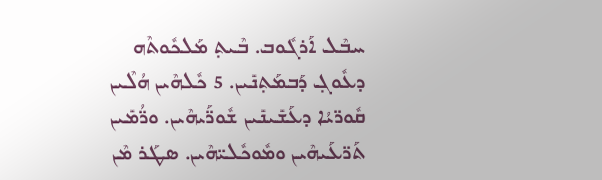ܚܒܶܠ ܐܰܪܓܽܘܒ. ܒܶܝܬ݂ ܡܰܠܟܽܘܬܶܗ ܕܥܽܘܓ݂ ܕܰܒܡܰܬ݂ܢܺܝܢ. 5 ܟܽܠܗܶܝܢ ܗܳܠܶܝܢ ܩܽܘܖ̈ܝܳܐ ܕܥܰܫܺܝܢܺܝܢ ܫܽܘܖ̈ܰܝܗܶܝܢ. ܘܖ̈ܳܡܺܝܢ ܬܰܖ̈ܥܰܝܗܶܝܢ ܘܡܽܘܟܽܠܝ̈ܗܶܝܢ. ܣܛܰܪ ܡܶܢ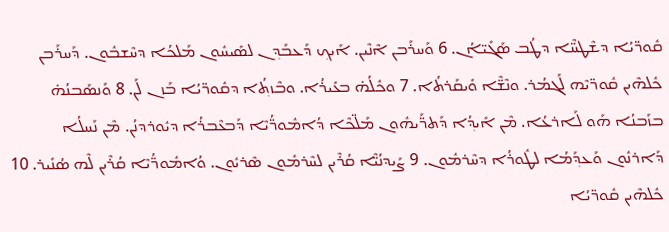ܩܽܘܖ̈ܝܳܐ ܕܫܶܛܚ̈ܶܐ ܕܛܳܒ ܣܰܓܺܝ̈ܐܳܢ. 6 ܘܰܚܪܰܒܢ ܐܶܢܶܝܢ. ܐܰܝܟ݂ ܕܰܥܒܰܕ݂ܢ ܠܣܺܝܚܽܘܢ ܡܰܠܟܳܐ ܕܚܶܫܒܽܘܢ. ܕܰܚܪܰܒܢ ܟܽܠܗܶܝܢ ܩܽܘܖ̈ܝܶܗ ܠܰܓܡܳܪ. ܘܢܶܫ̈ܶܐ ܘܺܝܩܰܪܬܳܐ. 7 ܘܟܽܠܳܗ̇ ܒܥܺܝܪܳܐ. ܘܒܶܙܬ݂ܳܐ ܕܩܽܘܖ̈ܝܳܐ ܒܰܙܢ ܠܰܢ. 8 ܘܰܢܣܰܒܢܳܗ̇ ܒܙܰܒܢܳܐ ܗܰܘ ܠܰܐܪܥܳܐ. ܡܶܢ ܐܺܝܕ݂ܳܐ ܕܰܬܖ̈ܰܝܗܽܘܢ ܡܰܠ̈ܟܶܐ ܕܳܐܡܽܘܖ̈ܳܝܶܐ ܕܰܒܥܶܒܪܳܐ ܕܝܽܘܪܕܢܳܢ. ܡܶܢ ܢܰܚܠܳܐ ܕܰܐܪܢܽܘܢ ܘܰܥܕ݂ܰܡܳܐ ܠܛܽܘܪܳܐ ܕܚܶܪܡܽܘܢ. 9 ܨܰܝܕܢܳܝ̈ܶܐ ܩܳܪܶܝܢ ܠܚܶܪܡܽܘܢ ܣܶܪܝܽܘܢ. ܘܳܐܡܽܘܖ̈ܳܝܶܐ ܩܳܪܶܝܢ ܠܶܗ ܣܳܢܺܝܪ. 10 ܟܽܠܗܶܝܢ ܩܽܘܖ̈ܝܳܐ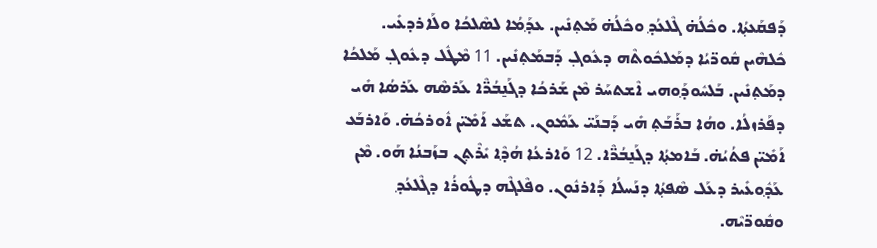ܕܰܦܩܰܥܬ݂ܳܐ. ܘܟܽܠܳܗ̇ ܓܶܠܥܳܕ݂ ܘܟܽܠܳܗ̇ ܡܰܬ݂ܢܺܝܢ. ܥܕ݂ܰܡܳܐ ܠܣܶܠܟܳܐ ܘܠܰܐܪܕܥܺܝ. ܟܽܠܗܶܝܢ ܩܽܘܖ̈ܝܳܐ ܕܡܰܠܟܽܘܬܶܗ ܕܥܽܘܓ݂ ܕܰܒܡܰܬ݂ܢܺܝܢ. 11 ܡܶܛܽܠ ܕܥܽܘܓ݂ ܡܰܠܟܳܐ ܕܡܰܬ݂ܢܺܝܢ. ܒܰܠܚܽܘܕ݂ܰܘܗܝ ܐܶܫܬܚܰܪ ܡܶܢ ܫܰܪܟܳܐ ܕܓܰܢ̱ܒܳܖ̈ܶܐ ܥܰܪܣܶܗ ܥܰܪܣܳܐ ܗܺܝ ܕܦܰܪܙܠܳܐ. ܘܗܳܐ ܒܪܰܒܰܬ݂ ܗܺܝ ܕܰܒܢܰܝ̈ ܥܰܡܽܘܢ. ܬܫܰܥ ܐܰܡܺܝ̈ܢ ܐܽܘܪܟܳܗ̇. ܘܰܐܪܒܰܥ ܐܰܡܺܝ̈ܢ ܦܬܳܝܳܗ̇. ܒܰܐܡܬ݂ܳܐ ܕܓܰܢ̱ܒܳܖ̈ܶܐ. 12 ܘܰܐܪܥܳܐ ܗܳܕ݂ܶܐ ܝܺܪܶܬ݂ܢ ܒܙܰܒܢܳܐ ܗܰܘ. ܡܶܢ ܥܰܕ݂ܽܘܥܺܝܪ ܕܥܰܠ ܣܶܦܬ݂ܳܐ ܕܢܰܚܠܳܐ ܕܰܐܪܢܽܘܢ. ܘܦܶܠܓܶܗ ܕܛܽܘܪܳܐ ܕܓܶܠܥܳܕ݂ ܘܩܽܘܖ̈ܝܶܗ.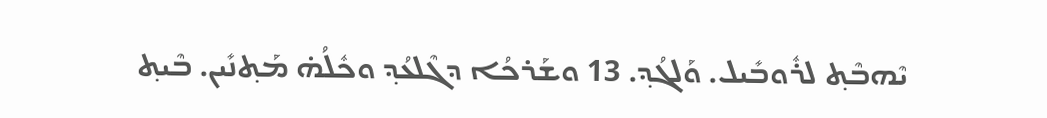ܝܶܗܒܶܬ݂ ܠܪܽܘܒܺܝܠ. ܘܰܠܓܳܕ݂. 13 ܘܫܰܪܟܳܐ ܕܓܶܠܥܳܕ݂ ܘܟܽܠܳܗ̇ ܡܰܬ݂ܢܺܝܢ. ܒܶܝܬ݂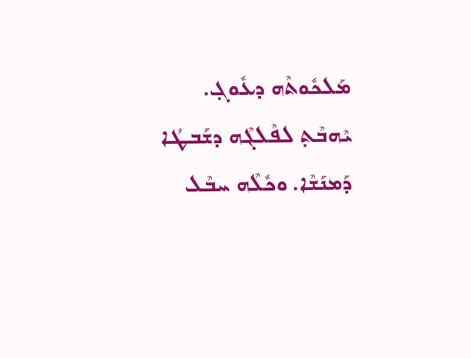ܡܰܠܟܽܘܬܶܗ ܕܥܽܘܓ݂. ܝܶܗܒܶܬ݂ ܠܦܶܠܓܶܗ ܕܫܰܒܛܳܐ ܕܰܡܢܰܫܶܐ. ܘܟܽܠܶܗ ܚܒܶܠ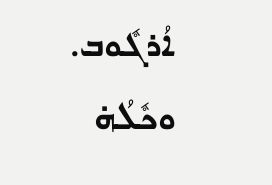ܐܳܪܓܽܘܒ. ܘܟܽܠܳܗ̇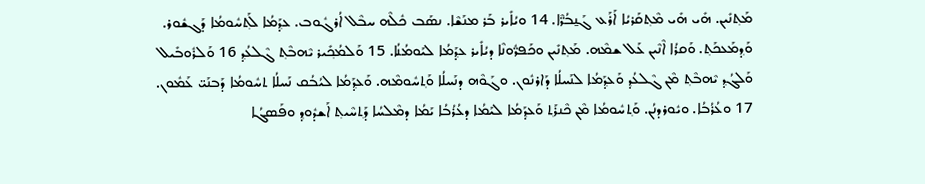ܡܰܬ݂ܢܺܝܢ. ܗܺܝ ܗܺܝ ܡܶܬ݂ܩܰܪܝܳܐ ܐܰܪܰܥ ܓܰܢ̱ܒܳܖ̈ܶܐ. 14 ܘܝܳܐܺܝܪ ܒܰܪ ܡܢܰܫܶܐ. ܢܣܰܒ ܟܽܠܶܗ ܚܒܶܠ ܐܳܪܓܽܘܒ. ܥܕ݂ܰܡܳܐ ܠܰܬ݂ܚܽܘܡܳܐ ܕܰܓܫܽܘܪ. ܘܰܕ݂ܡܰܥܟܰܬ݂. ܘܰܩܪܳܐ ܐܶܢܶܝܢ ܥܰܠ ܫܡܶܗ. ܡܰܬ݂ܢܺܝܢ ܘܟܰܦܖ̈ܽܘܢܶܐ ܕܝܳܐܺܝܪ ܥܕ݂ܰܡܳܐ ܠܝܰܘܡܳܢܳܐ. 15 ܘܰܠܡܳܟ݂ܺܝܪ ܝܶܗܒܶܬ݂ ܓܶܠܥܳܕ݂ 16 ܘܰܠܪܽܘܒܺܝܠ ܘܰܠܓܳܕ݂ ܝܶܗܒܶܬ݂ ܡܶܢ ܓܶܠܥܳܕ݂ ܘܰܥܕ݂ܰܡܳܐ ܠܢܰܚܠܳܐ ܕܰܐܪܢܽܘܢ. ܘܓܰܘܶܗ ܕܢܰܚܠܳܐ ܘܰܬ݂ܚܽܘܡܶܗ. ܘܰܥܕ݂ܰܡܳܐ ܠܝܳܒܳܩ ܢܰܚܠܳܐ ܬܚܽܘܡܳܐ ܕܰܒܢܰܝ̈ ܥܰܡܽܘܢ. 17 ܘܥܳܪܳܒܳܐ. ܘܝܽܘܪܕܢܳܢ. ܘܰܬ݂ܚܽܘܡܳܐ ܡܶܢ ܟܶܢܪܰܬ݂ ܘܰܥܕ݂ܰܡܳܐ ܠܝܰܡܳܐ ܕܥܳܪܳܒܳܐ ܝܰܡܳܐ ܕܡܶܠܚܳܐ ܕܰܬ݂ܚܶܝܬ݂ ܐܰܫܕܽܘܕ݂ ܘܦܰܣܓܳܐ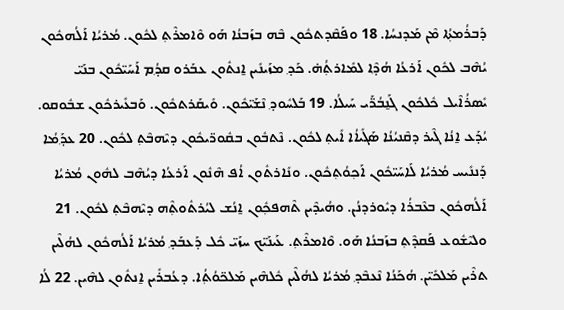ܕܰܒܪܳܡܬ݂ܳܐ ܡܶܢ ܡܰܕܢܚܳܐ. 18 ܘܦܰܩܶܕܬܟܽܘܢ ܒܶܗ ܒܙܰܒܢܳܐ ܗܰܘ ܘܶܐܡܪܶܬ݂ ܠܟܽܘܢ. ܡܳܪܝܳܐ ܐܰܠܳܗܟܽܘܢ ܝܳܗܶܒ ܠܟܽܘܢ ܐܰܪܥܳܐ ܗܳܕ݂ܶܐ ܠܡܺܐܪܬ݂ܳܗ̇. ܟܰܕ݂ ܡܙܰܝܢܺܝܢ ܐ̱ܢܬܽܘܢ ܥܒܰܪܘ ܩܕ݂ܳܡ ܐܰܚܰܝ̈ܟܽܘܢ ܒܢܰܝ̈ ܝܺܣܪܳܐܶܝܠ ܟܽܠܟܽܘܢ ܓܰܢ̱ܒܳܖ̈ܰܝ ܚܰܝܠܳܐ. 19 ܒܰܠܚܽܘܕ݂ ܢܶܫܰܝ̈ܟܽܘܢ. ܘܺܝܩܰܪܬܟܽܘܢ. ܘܰܒܥܺܝܪܟܽܘܢ ܫܒܽܘܩܘ. ܝܳܕܰܥ ܐ̱ܢܳܐ ܓܶܝܪ ܕܩܶܢܝܳܢܳܐ ܣܰܓܺܝܐܳܐ ܐܺܝܬ݂ ܠܟܽܘܢ. ܢܶܬܒܽܘܢ ܒܩܽܘܖ̈ܝܟܽܘܢ ܕܝܶܗܒܶܬ݂ ܠܟܽܘܢ. 20 ܥܕ݂ܰܡܳܐ ܕܰܢܢܺܝܚ ܡܳܪܝܳܐ ܠܰܐܚܰܝ̈ܟܽܘܢ ܐܰܟ݂ܘܳܬ݂ܟܽܘܢ. ܘܢܺܐܪܬܽܘܢ ܐܳܦ ܗܶܢܽܘܢ ܐܰܪܥܳܐ ܕܝܳܗܶܒ ܠܗܽܘܢ ܡܳܪܝܳܐ ܐܰܠܳܗܟܽܘܢ ܒܥܶܒܪܳܐ ܕܝܽܘܪܕܢܳܢ. ܘܗܳܝܕܶܝܢ ܬܶܗܦܟ݂ܽܘܢ ܐ̱ܢܳܫ ܠܝܳܪܬܽܘܬ݂ܶܗ ܕܝܶܗܒܶܬ݂ ܠܟܽܘܢ. 21 ܘܠܝܶܫܽܘܥ ܦܰܩܕܶܬ݂ ܒܙܰܒܢܳܐ ܗܰܘ. ܘܶܐܡܪܶܬ݂. ܥܰܝܢܰܝ̈ܟ ܚܙܰܝ̈ ܟܽܠ ܕܰܥܒܰܕ݂ ܡܳܪܝܳܐ ܐܰܠܳܗܟܽܘܢ ܠܗܳܠܶܝܢ ܬܪܶܝܢ ܡܰܠܟܺܝ̈ܢ. ܗܳܟܰܢܳܐ ܢܶܥܒܶܕ݂ ܡܳܪܝܳܐ ܠܗܳܠܶܝܢ ܟܽܠܗܶܝܢ ܡܰܠܟ̈ܘܳܬ݂ܳܐ. ܕܥܳܒܪܺܝܢ ܐ̱ܢܬܽܘܢ ܠܗܶܝܢ. 22 ܠܳܐ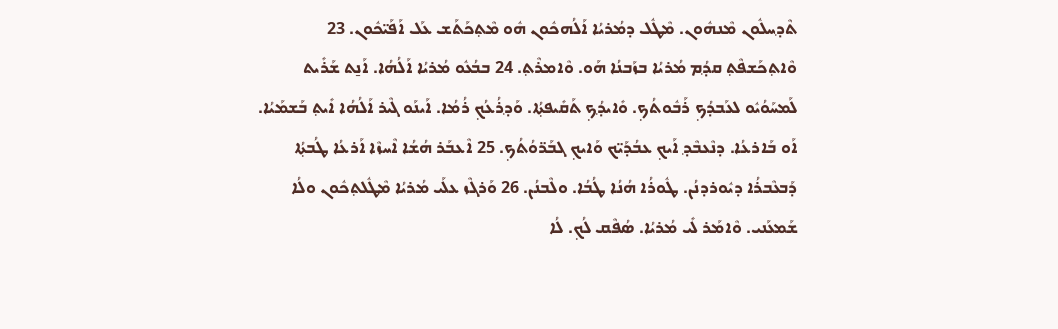ܬܶܕ݂ܚܠܽܘܢ ܡܶܢܗܽܘܢ. ܡܶܛܽܠ ܕܡܳܪܝܳܐ ܐܰܠܳܗܟܽܘܢ ܗܽܘ ܡܶܬ݂ܟܰܬܰܫ ܥܰܠ ܐܰܦܰܝ̈ܟܽܘܢ. 23 ܘܶܐܬ݂ܟܰܫܦܶܬ݂ ܩܕ݂ܳܡ ܡܳܪܝܳܐ ܒܙܰܒܢܳܐ ܗܰܘ. ܘܶܐܡܪܶܬ݂. 24 ܒܒܳܥܽܘ ܡܳܪܝܳܐ ܐܰ‌ܠܳܗܳܐ. ܐܰܢ̱ܬ ܫܰܪܺܝܬ ܠܰܡܚܰܘܳܝܽܘ ܠܥܰܒܕܳܟ݂ ܪܰܒܽܘܬܳܟ݂. ܘܺܐܝܕ݂ܳܟ݂ ܬܰܩܺܝܦܬ݂ܳܐ. ܘܰܕ݂ܪܳܥܳܟ݂ ܪܳܡܳܐ. ܐܰܝܢܰܘ ܓܶܝܪ ܐܰ‌ܠܳܗܳܐ ܐܺܝܬ݂ ܒܰܫܡܰܝܳܐ. ܐܰܘ ܒܰܐܪܥܳܐ. ܕܢܶܥܒܶܕ݂ ܐܰܝܟ݂ ܥܒܳܕܰܝ̈ܟ ܘܰܐܝܟ݂ ܓܒܰܖ̈ܘܳܬܳܟ݂. 25 ܐܶܥܒܰܪ ܗܳܫܳܐ ܐܶܚܙܶܐ ܐܰܪܥܳܐ ܛܳܒܬ݂ܳܐ ܕܰܒܥܶܒܪܳܐ ܕܝܽܘܪܕܢܳܢ. ܛܽܘܪܳܐ ܗܳܢܳܐ ܛܳܒܳܐ. ܘܠܶܒܢܳܢ. 26 ܘܰܪܓܶܙ ܥܠܰܝ ܡܳܪܝܳܐ ܡܶܛܽܠܬ݂ܟܽܘܢ ܘܠܳܐ ܫܰܡܥܰܢܝ. ܘܶܐܡܰܪ ܠܺܝ ܡܳܪܝܳܐ. ܣܳܦܶܩ ܠܳܟ݂. ܠܳܐ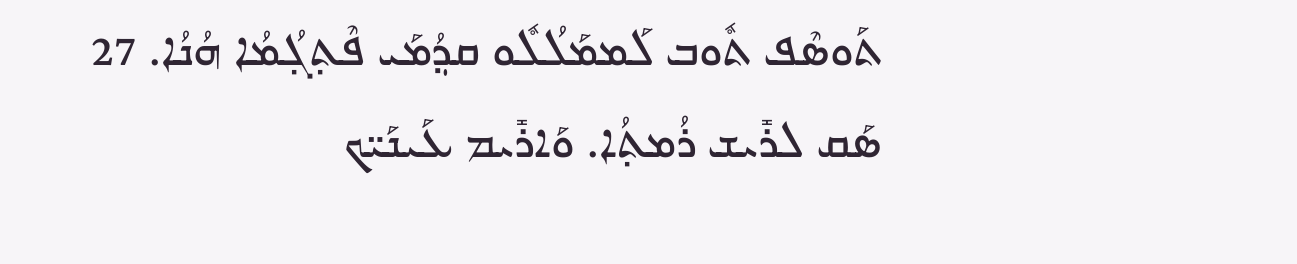ܬܰܘܣܶܦ ܬܽܘܒ ܠܰܡܡܰܠܳܠܽܘ ܩܕ݂ܳܡܰܝ ܦܶܬ݂ܓ݂ܳܡܳܐ ܗܳܢܳܐ. 27 ܣܰܩ ܠܪܺܝܫ ܪܳܡܬ݂ܳܐ. ܘܰܐܪܺܝܡ ܥܰܝܢܰܝ̈ܟ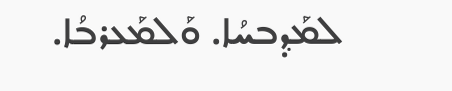ܠܡܰܕ݂ܒܚܳܐ. ܘܰܠܡܰܥܪܒܳܐ.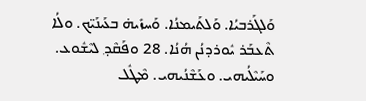ܘܰܠܓܰܪܒܝܳܐ. ܘܰܠܬܰܝܡܢܳܐ. ܘܰܚܙܺܝܗ̇ ܒܥܰܝܢܰܝ̈ܟ. ܘܠܳܐ ܬܶܥܒܰܪ ܝܽܘܪܕܢܳܢ ܗܳܢܳܐ. 28 ܘܦܰܩܶܕ݂ ܠܝܶܫܽܘܥ. ܘܚܰܝܶܠܳܝܗܝ. ܘܥܰܫܶܢܳܝܗܝ. ܡܶܛܽܠ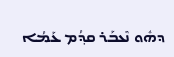ܕܗܽܘ ܢܶܥܒܰܪ ܩܕ݂ܳܡ ܥܰܡܳܐ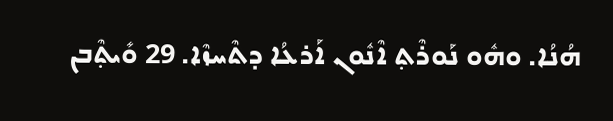ܗܳܢܳܐ. ܘܗܽܘ ܢܰܘܪܶܬ݂ ܐܶܢܽܘܢ ܐܰܪܥܳܐ ܕܬܶܚܙܶܐ. 29 ܘܺܝܬ݂ܶܒܢ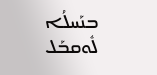ܒܢܰܚܠܳܐ ܠܽܘܩܒܰܠ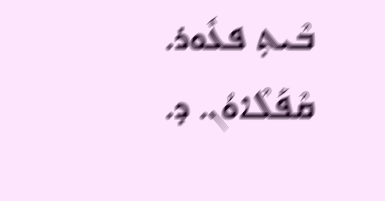ܒܶܝܬ݂ ܦܥܽܘܪ.
ܩܶܦܰܠܶܐܘܳܢ. ܕ.